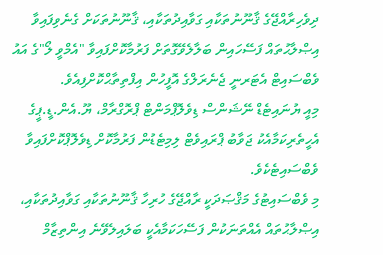ދިވެހިރާއްޖޭގެ ޤާނޫނުތަކާއި ގަވާއިދުތަކާއި، ޤާނޫނުތަކަށް ގެނެވިފައިވާ އިޞްލާޙުތައް ފަސޭހައިން ބަލާލެވޭގޮތަށް ފަރުމާކޮށްފައިވާ "އެމްވީ ލޯ"ގެ އައު ވެބްސައިޓް އެޓަރނީ ޖެނެރަލްގެ އޮފީހުން އިފްތިތާޙްކޮށްފިއެވެ.
މިއީ ޔުނައިޓެޑް ނޭޝަންސް ޑިވެލޮޕްމަންޓް ޕްރޮގްރާމް، ޔޫ.އެން.ޑީ.ޕީގެ އެހީތެރިކަމާއެކު ޖަވާބު ޕްރައިވެޓް ލިމިޓެޑުން ފަރުމާކޮށް ޑިވެލޮޕްކޮށްފައިވާ ވެބްސައިޓެކެވެ.
މި ވެބްސައިޓުގެ މަޤްޞަދަކީ ރާއްޖޭގެ ހުރިހާ ޤާނޫނުތަކާއި ގަވާއިދުތަކާއި، އިޞްލާޙުތައް އެއްތަނަކުން ފަސޭހަކަމާއެކީ ބަލައިލެވޭނެ އިންތިޒާމް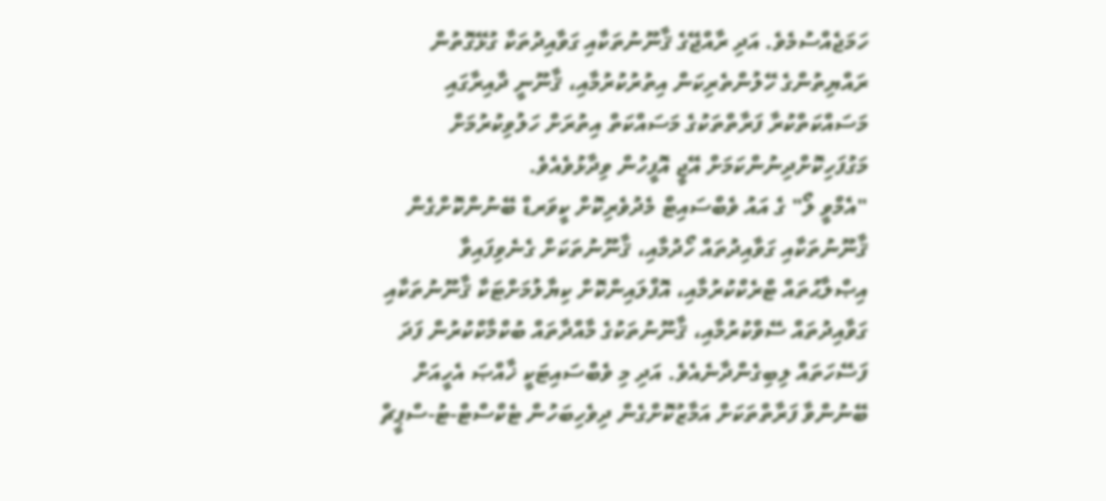ހަމަޖެއްސުމެވެ. އަދި ރާއްޖޭގެ ޤާނޫނުތަކާއި ގަވާއިދުތަކާ ގުޅޭގޮތުން ރައްޔިތުންގެ ހޭލުންތެރިކަން އިތުރުކުރުމާއި، ޤާނޫނީ ދާއިރާގައި މަސައްކަތްކުރާ ފަރާތްތަކުގެ މަސައްކަތް އިތުރަށް ހަލުވިކުރުމަށް މަގުފަހިކޮށްދިނުންކަމަށް އޭޖީ އޮފީހުން ވިދާޅުވެއެވެ.
"އެމްވީ ލޯ" ގެ އައު ވެބްސައިޓް މެދުވެރިކޮށް ކީވަރޑް ބޭނުންކޮށްގެން ޤާނޫނުތަކާއި ގަވާއިދުތައް ހޯދުމާއި، ޤާނޫނުތަކަށް ގެނެވިފައިވާ އިޞްލާޙުތައް ޓްރެކްކުރުމާއި، އޮފްލައިންކޮށް ކިޔާލުމަށްޓަކާ ޤާނޫނުތަކާއި ގަވާއިދުތައް ސޭވްކުރުމާއި، ޤާނޫނުތަކުގެ މާއްދާތައް ބުކްމާކްކުރުން ފަދަ ފަސޭހަތައް ލިބިގެންދާނެއެވެ. އަދި މި ވެބްސައިޓަކީ ޚާއްޞަ އެހީއަށް ބޭނުންވާ ފަރާތްތަކަށް އަމާޒުކޮށްގެން ދިވެހިބަހުން ޓެކްސްޓް-ޓު-ސްޕީޗް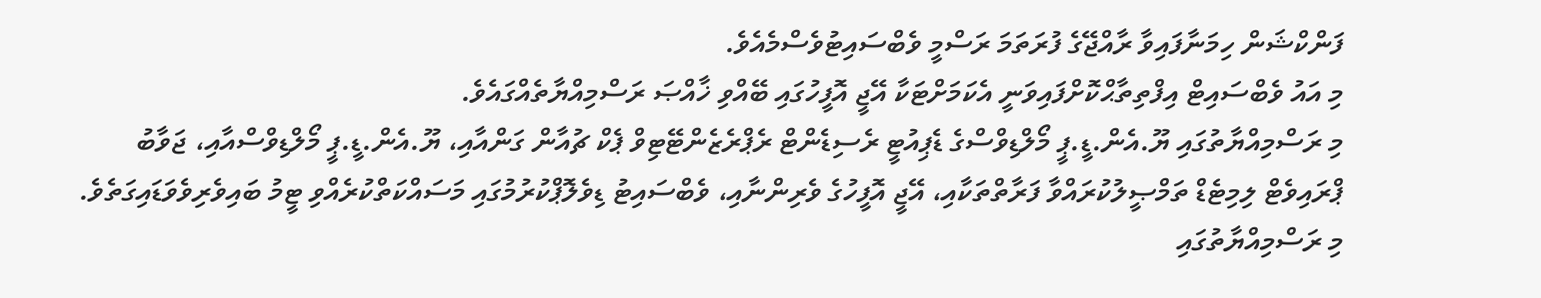ފަންކްޝަން ހިމަނާފައިވާ ރާއްޖޭގެ ފުރަތަމަ ރަސްމީ ވެބްސައިޓުވެސްމެއެވެ.
މި އައު ވެބްސައިޓް އިފްތިތާޙްކޮށްފައިވަނީ އެކަމަށްޓަކާ އޭޖީ އޮފީހުގައި ބޭއްވި ޚާއްޞަ ރަސްމިއްޔާތެއްގައެވެ.
މި ރަސްމިއްޔާތުގައި ޔޫ.އެން.ޑީ.ޕީ މޯލްޑިވްސްގެ ޑެޕިއުޓީ ރެސިޑެންޓް ރެޕްރެޒެންޓޭޓިވް ޕެކް ޗުއާން ގަންއާއި، ޔޫ.އެން.ޑީ.ޕީ މޯލްޑިވްސްއާއި، ޖަވާބު ޕްރައިވެޓް ލިމިޓެޑް ތަމްޞީލުކުރައްވާ ފަރާތްތަކާއި، އޭޖީ އޮފީހުގެ ވެރިންނާއި، ވެބްސައިޓު ޑިވެލޮޕްކުރުމުގައި މަސައްކަތްކުރެއްވި ޓީމު ބައިވެރިވެވަޑައިގަތެވެ.
މި ރަސްމިއްޔާތުގައި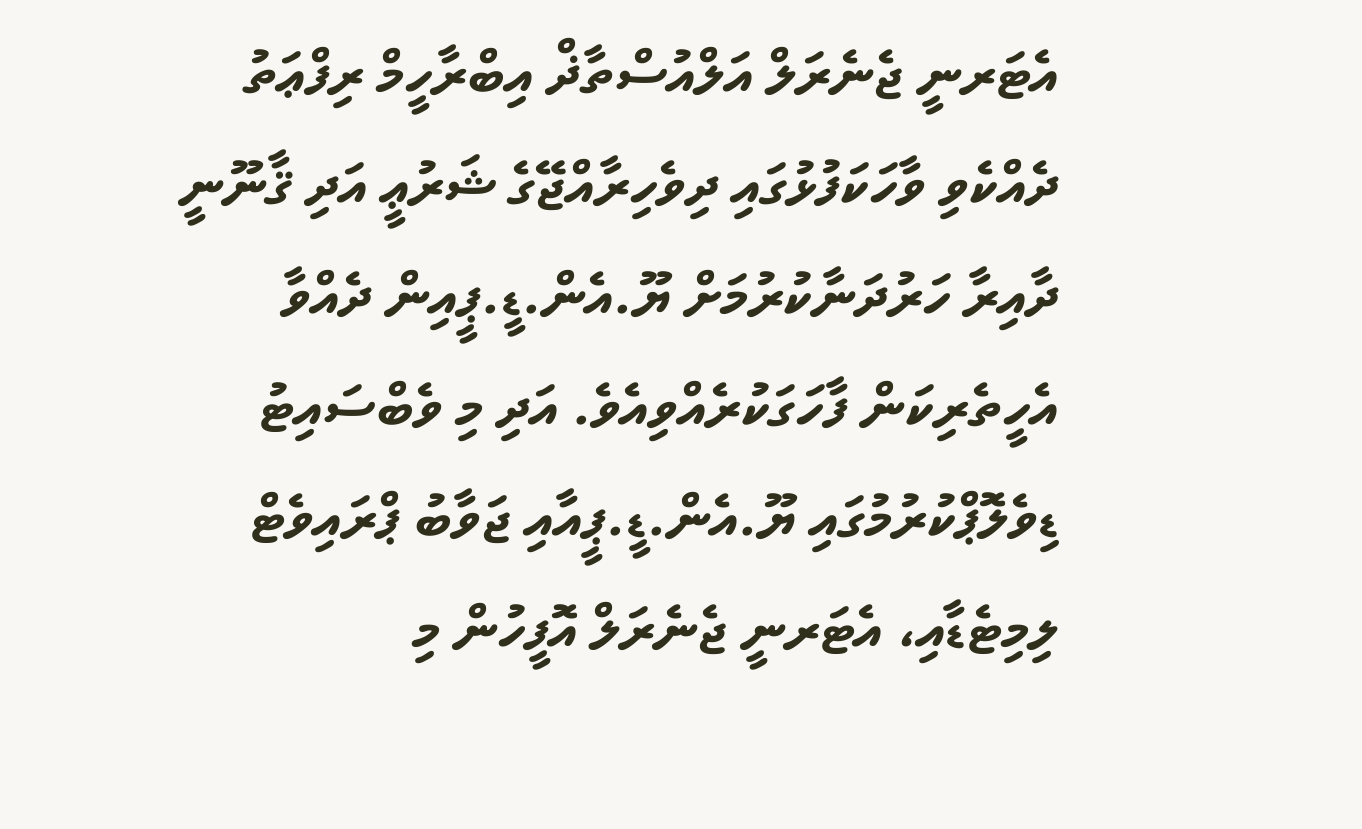އެޓަރނީ ޖެނެރަލް އަލްއުސްތާޛް އިބްރާހީމް ރިފްޢަތު ދެއްކެވި ވާހަކަފުޅުގައި ދިވެހިރާއްޖޭގެ ޝަރުޢީ އަދި ޤާނޫނީ ދާއިރާ ހަރުދަނާކުރުމަށް ޔޫ.އެން.ޑީ.ޕީއިން ދެއްވާ އެހީތެރިކަން ފާހަގަކުރެއްވިއެވެ. އަދި މި ވެބްސައިޓު ޑިވެލޮޕްކުރުމުގައި ޔޫ.އެން.ޑީ.ޕީއާއި ޖަވާބު ޕްރައިވެޓް ލިމިޓެޑާއި، އެޓަރނީ ޖެނެރަލް އޮފީހުން މި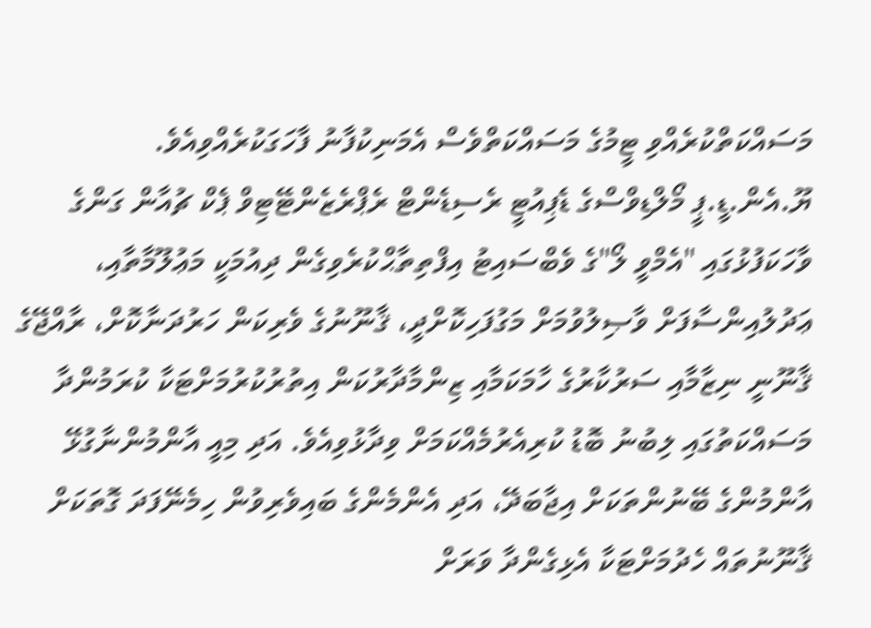މަސައްކަތްކުރެއްވި ޓީމުގެ މަސައްކަތްވެސް އެމަނިކުފާނު ފާހަގަކުރެއްވިއެވެ.
ޔޫ.އެން.ޑީ.ޕީ މޯލްޑިވްސްގެ ޑެޕިއުޓީ ރެސިޑެންޓް ރެޕްރެޒެންޓޭޓިވް ޕެކް ޗުއާން ގަންގެ ވާހަކަފުޅުގައި "އެމްވީ ލޯ"ގެ ވެބްސައިޓު އިފްތިތާޙްކުރެވިގެން ދިއުމަކީ މަޢުލޫމާތާއި، ޢަދުލުއިންސާފަށް ވާޞިލުވުމަށް މަގުފަހިކޮށްދީ، ޤާނޫނުގެ ވެރިކަން ހަރުދަނާކޮށް، ރާއްޖޭގެ ޤާނޫނީ ނިޒާމާއި ސަރުކާރުގެ ހާމަކަމާއި ޒިންމާދާރުކަން އިތުރުކުރުމަށްޓަކާ ކުރަމުންދާ މަސައްކަތުގައި ލިބުނު ބޮޑު ކުރިއެރުމެއްކަމަށް ވިދާޅުވިއެވެ. އަދި މިއީ އާންމުންނާގުޅޭ އާންމުންގެ ބޭނުންތަކަށް އިޖާބަދޭ، އަދި އެންމެންގެ ބައިވެރިވުން ހިމެނޭފަދަ ގޮތަކަށް ޤާނޫނުތައް ހެދުމަށްޓަކާ އެޅިގެންދާ ވަރަށް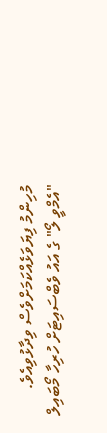މުހިންމު ފިޔަވަޅެއްކަމަށްވެސް ވިދާޅުވިއެވެ.
"އެމްވީ ލޯ" ގެ އައު ވެބްސައިޓަށް ހުރިހާ މޯބައިލް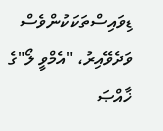ޑިވައިސްތަކަކުންވެސް ވަދެވޭއިރު، "އެމްވީ ލޯ"ގެ ޚާއްޞަ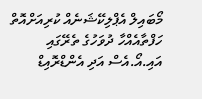މޯބައިލް އެޕްލިކޭޝަނެއް ކުރިއަށްއޮތް ހަފްތާއެއްހާ ދުވަހުގެ ތެރޭގައި އައި.އޯ.އެސް އަދި އެންޑްރޮއިޑް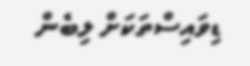ޑިވައިސްތަކަށް ލިބެން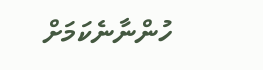ހުންނާނެކަމަށް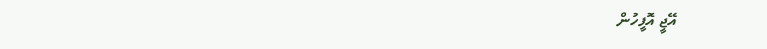އޭޖީ އޮފީހުން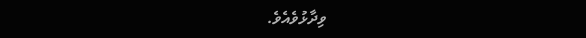ވިދާޅުވެއެވެ.